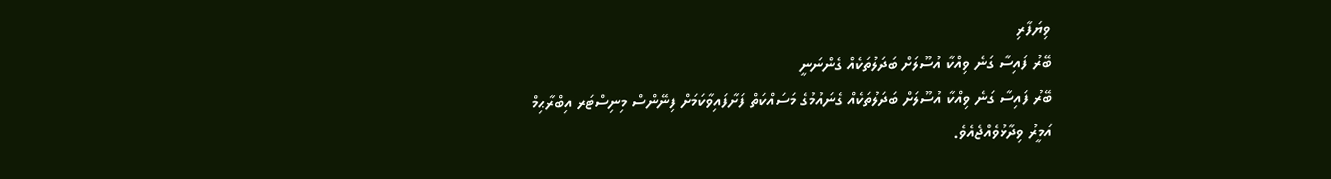ވިޔަފާރި
ބޭރު ފައިސާ ގަނެ ވިއްކާ އުސޫލަށް ބަދަލުތަކެއް ގެންނަނީ
ބޭރު ފައިސާ ގަނެ ވިއްކާ އުސޫލަށް ބަދަލުތަކެއް ގެނައުމުގެ މަސައްކަތް ފަށާފައިވާކަމަށް ފިނޭންސް މިނިސްޓަރ އިބްރާޙިމް އަމީރު ވިދާޅުވެއްޖެއެވެ.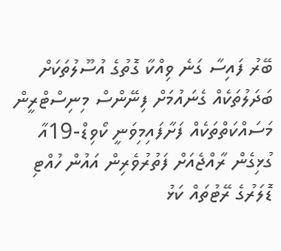ބޭރު ފައިސާ ގަނެ ވިއްކާ ގޮތުގެ އުސޫލުތަކަށް ބަދަލުތަކެއް ގެނައުމަށް ފިނޭންސް މިނިސްޓްރީން މަސައްކަތްތަކެއް ފަށާފައިމިވަނީ ކޯވިޑް-19އާ ގުޅިގެން ރާއްޖެއަށް ފަތުރުވެރިން އައުން ހުއްޓި ޑޮލަރުގެ ރޭޓުތައް ކަޅު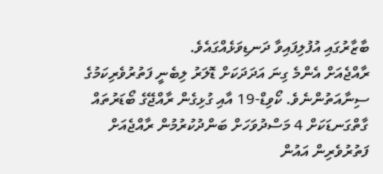ބާޒާރުގައި އުފުލިފައިވާ ދަނޑިވަޅެއްގައެވެ.
ރާއްޖެއަށް އެންމެ ގިނަ އަދަދަކަށް ޑޮލަރު ލިބެނީ ފަތުރުވެރިކަމުގެ ސިނާއަތުންނެވެ. ކޯވިޑް-19 އާއި ގުޅިގެން ރާއްޖޭގެ ބޯޑަރުތައް ގާތްގަނޑަކަށް 4 މަސްދުވަހަށް ބަންދުކުރުމުން ރާއްޖެއަށް ފަތުރުވެރިން އައުން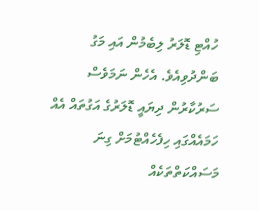ހުއްޓި ޑޮލަރު ލިބެމުން އައި މަގު ބަންދުވިއެވެ. އެހެން ނަމަވެސް ސަރުކާރުން ދިޔައީ ޑޮލަރުގެ އަގުތައް އެއް ހަމައެއްގައި ހިފެހެއްޓުމަށް ގިނަ މަސައްކަތްތަކެއް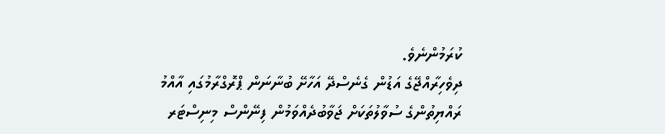ކުރަމުންނެވެ.
ދިވެހިރާއްޖޭގެ އަޑުން ގެނެސްދޭ އަހާށޭ ބުނާނަން ޕްރޮގްރާމުގައި އާއްމު ރައްޔިތުންގެ ސުވާލުތަކަށް ޖަވާބުދެއްވަމުން ފިނޭންސް މިނިސްޓަރ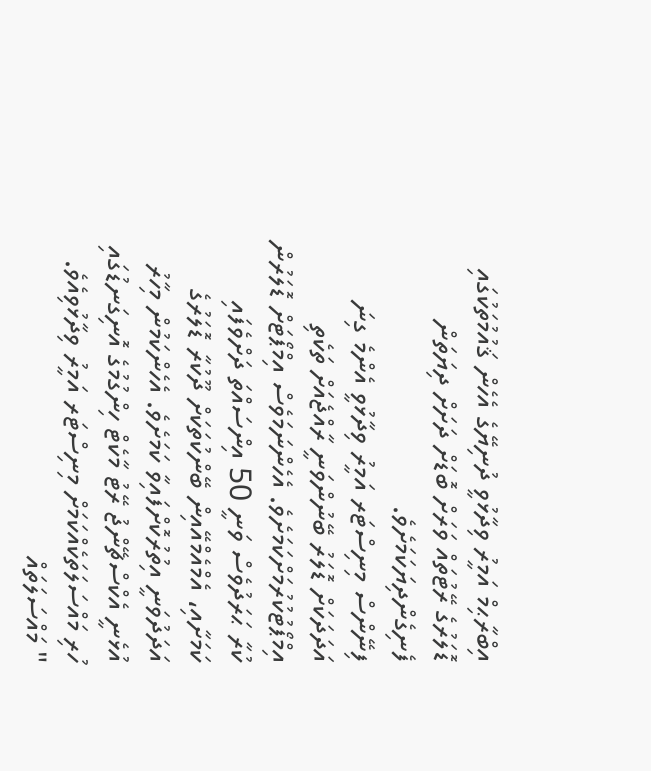އިބްރާޙިމް އަމީރު ވިދާޅުވީ ދުނިޔޭގެ އެހެން ޤައުމުތަކުގައި ޑޮލަރުގެ ރޭޓުތައް ވަރަށް ބޮޑަށް ދަށަށް ދިޔަތަން ފެނިގެންދިޔަކަމަށެވެ.
ފިނޭންސް މިނިސްޓަރ އަމީރު ވިދާޅުވީ އެންމެ ގިނަ އަދަދަކަށް ޑޮލަރު ބޭނުންވަނީ ރާއްޖެއަށް ތަކެތި އިމްޕޯޓުކުރުމަށްކަމަށެވެ. އެހެންނަމަވެސް އިމްޕޯޓަށް ޑޮލަރުން ކުރާ ޙަރަދުވެސް ވަނީ 50 އިންސައްތަ ދަށްވެފައި ކަމަށާއި، އެމްއެމްއޭއިން ބޭންކުތަކަށް ދޫކުރާ ޑޮލަރުގެ އަދަދުވަނީ އިތުރުކޮށްފައިވާ ކަމަށެވެ. އެހެންކަމުން މިހާރު އުޅެނީ އެކްސްޗޭންޖު ރޭޓު މާކެޓް ހިންގުމުގެ އޮނިގަނޑުގައި ހުރި މައްސަލަތަކެއްކަމަށް މިނިސްޓަރ އަމީރު ވިދާޅުވިއެވެ.
" މައްސަލަތައް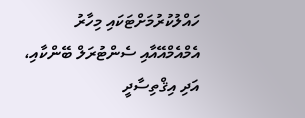ހައްލުކުރުމަށްޓަކައި މިހާރު އެމްއެމްއޭއާއި ސެންޓުރަލް ބޭންކާއި، އަދި އިޤްތިސާދީ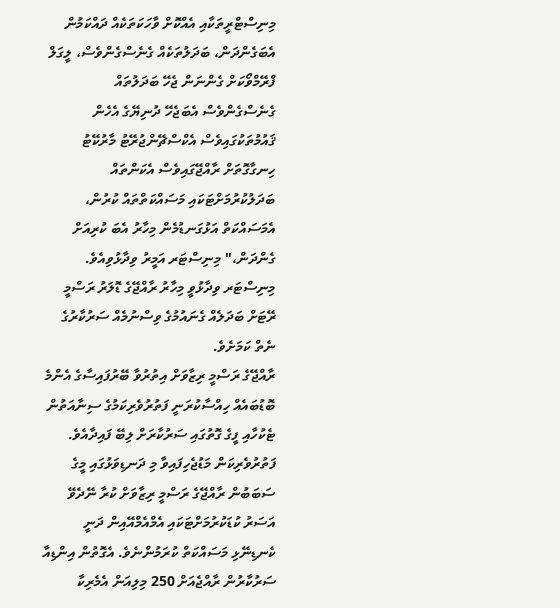މިނިސްޓްރީތަކާއި އެއްކޮށް ވާހަކަތަކެއް ދައްކަމުން އެބަގެންދަން، ބަދަލުތަކެއް ގެނެސްގެންވެސް، ލީގަލް ފްރޭމްވޯކަށް ގެންނަން ޖެހޭ ބަދަލުތައް ގެނެސްގެންވެސް އެބަޖެހޭ ދުނިޔޭގެ އެހެން ޤައުމުތަކުގައިވެސް އެކްސްޗޭންޖުރޭޓު މާރުކޭޓު ހިނގާގޮތަށް ރާއްޖޭގައިވެސް އެކަންތައް ބަދަލުކުރުމަށްޓަކައި މަސައްކަތްތައް ކުރުން، އެމަސައްކަތް އަޅުގަނޑުމެން މިހާރު އެބަ ކުރިއަށް ގެންދަން،" މިނިސްޓަރ އަމީރު ވިދާޅުވިއެވެ.
މިނިސްޓަރ ވިދާޅުވީ މިހާރު ރާއްޖޭގެ ޑޮލަރު ރަސްމީ ރޭޓަށް ބަދަލެއް ގެނައުމުގެ ވިސްނުމެއް ސަރުކާރުގެ ނެތް ކަމަށެވެ.
ރާއްޖޭގެ ރަސްމީ ރިޒާވަށް އިތުރުވާ ބޭރުފައިސާގެ އެންމެ ބޮޑުބައެއް ހިއްސާކުރަނީ ފަތުރުވެރިކަމުގެ ސިނާއަތުން ޓެކުހާއި ފީގެ ގޮތުގައި ސަރުކާރަށް ލިބޭ ފައިދާއެވެ. ފަތުރުވެރިކަން މަޑުޖެހިފައިވާ މި ދަނޑިވަޅުގައި މީގެ ސަބަބުން ރާއްޖޭގެ ރަސްމީ ރިޒާވަށް ކުރާ ނޭދެވޭ އަސަރު ކުޑަކުރުމަށްޓަކައި އެމްއެމްއޭއިން ދަނީ ކެނޑިނޭޅި މަސައްކަތް ކުރަމުންނެވެ. އެގޮތުން އިންޑިއާ ސަރުކާރުން ރާއްޖެއަށް 250 މިލިއަން އެމެރިކާ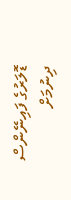ޑޮލަރުގެ ފައިނޭންސް ދިނުމަށް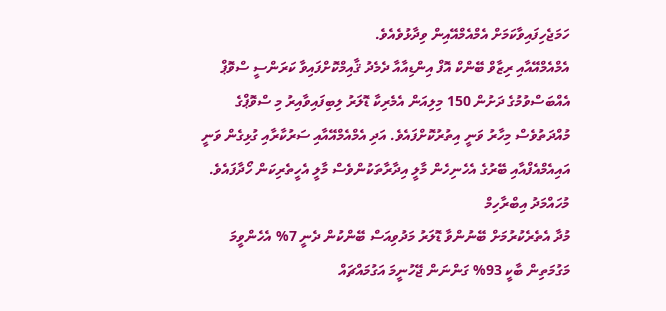ހަމަޖެހިފައިވާކަމަށް އެމްއެމްއޭއިން ވިދާޅުވެއެވެ.
އެމްއެމްއޭއާއި ރިޒާވް ބޭންކް އޮފް އިންޑިއާއާ ދެމެދު ޤާއިމްކޮށްފައިވާ ކަރަންސީ ސްވޮޕް އެއްބަސްވުމުގެ ދަށުން 150 މިލިއަން އެމެރިކާ ޑޮލަރު ލިބިފައިވާއިރު މި ސްވޮޕްގެ މުއްދަތުވެސް މިހާރު ވަނީ އިތުރުކޮށްފައެވެ. އަދި އެމްއެމްއޭއާއި ސަރުކާރާއި ގުޅިގެން ވަނީ އައިއެމްއެފްއާއި ބޭރުގެ އެހެނިހެން މާލީ އިދާރާތަކުންވެސް މާލީ އެހީތެރިކަން ހޯދާފައެވެ.
މުހައްމަދު އިބްރާހިމް
މުދާ އެތެރެކުރުމަށް ބޭނުންވާ ޑޮލަރު މަދުވިއަސް ބޭންކުން ދެނީ 7% އެހެންވީމަ މަގުމަތިން ބާކީ 93% ގަންނަން ޖޭހުނީމަ އަގުމައްޗައް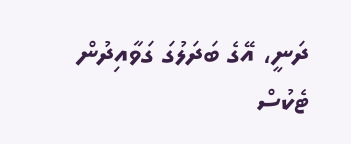ދަނީ، އޭގެ ބަދަލުގަ ގަވާއިދުން ޓެކުސް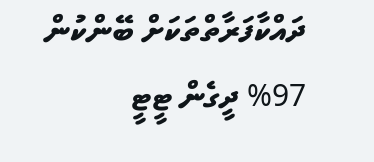ދައްކާފަރާތްތަކަށް ބޭންކުން 97% ދީގެން ޓީޓީ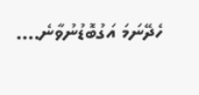ހެދޭނަމަ އަގުބޮޑުނުވާނެ....